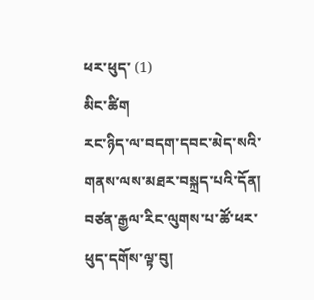ཕར་ཕུད་ (1)
མིང་ཚིག
རང་ཉིད་ལ་བདག་དབང་མེད་སའི་གནས་ལས་མཐར་བསྐྲད་པའི་དོན།
བཙན་རྒྱལ་རིང་ལུགས་པ་ཚོ་ཕར་ཕུད་དགོས་ལྟ་བུ།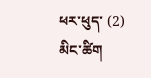ཕར་ཕུད་ (2)
མིང་ཚིག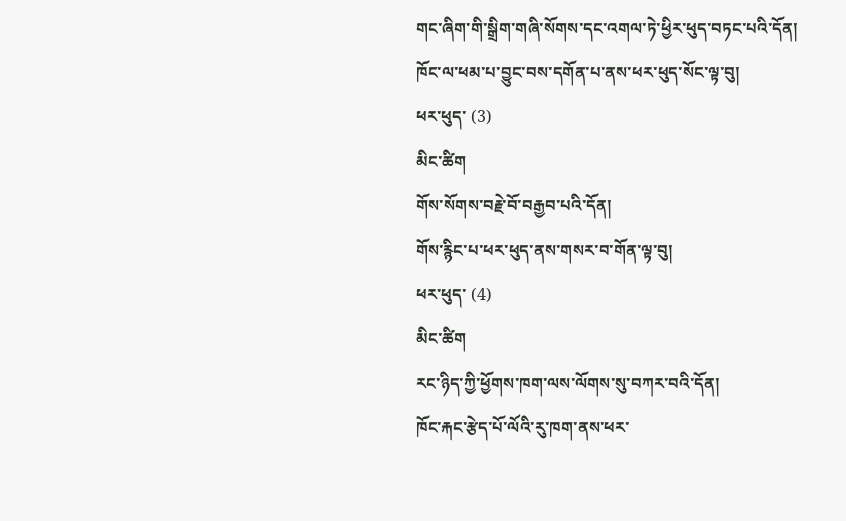གང་ཞིག་གི་སྒྲིག་གཞི་སོགས་དང་འགལ་ཏེ་ཕྱིར་ཕུད་བཏང་པའི་དོན།
ཁོང་ལ་ཕམ་པ་བྱུང་བས་དགོན་པ་ནས་ཕར་ཕུད་སོང་ལྟ་བུ།
ཕར་ཕུད་ (3)
མིང་ཚིག
གོས་སོགས་བརྗེ་བོ་བརྒྱབ་པའི་དོན།
གོས་རྙིང་པ་ཕར་ཕུད་ནས་གསར་བ་གོན་ལྟ་བུ།
ཕར་ཕུད་ (4)
མིང་ཚིག
རང་ཉིད་ཀྱི་ཕྱོགས་ཁག་ལས་ལོགས་སུ་བཀར་བའི་དོན།
ཁོང་རྐང་རྩེད་པོ་ལོའི་རུ་ཁག་ནས་ཕར་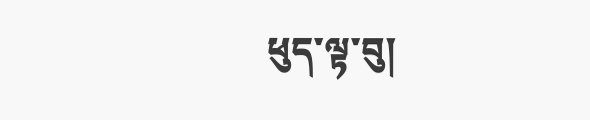ཕུད་ལྟ་བུ།